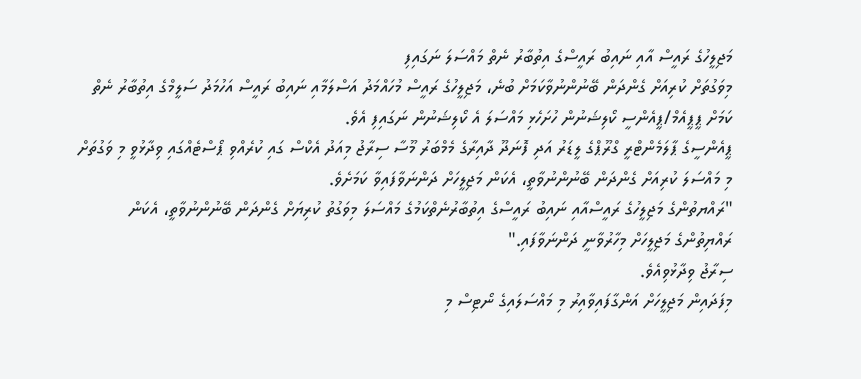މަޖިލީހުގެ ރައީސް އާއި ނައިބު ރައީސްގެ އިތުބާރު ނެތް މައްސަލަ ނަގައިފި
މިވަގުތަށް ކުރިއަށް ގެންދަން ބޭނުންނުވާކަމަށް ބުނެ، މަޖިލީހުގެ ރައީސް މުހައްމަދު އަސްލަމާއި ނައިބު ރައީސް އަހުމަދު ސަލީމްގެ އިތުބާރު ނެތް ކަމަށް ޕީޕީއެމް/ޕީއެންސީ ކޯލިޝަނުން ހުށަހެޅި މައްސަލަ އެ ކޯލިޝަނުން ނަގައިފި އެވެ.
ޕީއެންސީގެ ޕާލަމެންޓްރީ ގްރޫޕްގެ ލީޑަރު އަދި ފޮނަދޫ ދާއިރާގެ މެމްބަރު މޫސާ ސިރާޖު މިއަދު އެކްސް ގައި ކުރެއްވި ޕޯސްޓެއްގައި ވިދާޅުވީ މި ވަގުތަށް މި މައްސަލަ ކުރިއަށް ގެންދަން ބޭނުންނުވާތީ، އެކަން މަޖިލީހަށް ދަންނަވާފައިވާ ކަމަށެވެ.
"ރައްޔތުންގެ މަޖިލީހުގެ ރައީސްއާއި ނައިބު ރައީސްގެ އިތުބާރުނެތްކަމުގެ މައްސަލަ މިވަގުތު ކުރިޔަށް ގެންދަން ބޭނުންނުވާތީ، އެކަން ރައްޔިތުންގެ މަޖިލީހަށް މިހާރުވާނީ ދަންނަވާފައި."
ސިރާޖު ވިދާޅުވިއެވެ.
މިފަދައިން މަޖިލީހަށް އަންގާފައިވާއިރު މި މައްސަލައިގެ ނޯޓިސް މި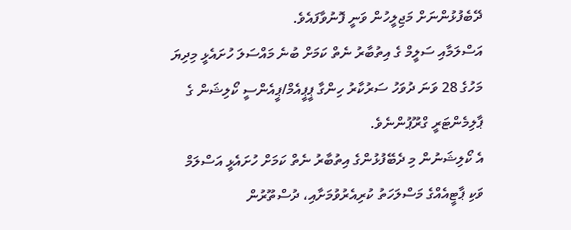ދޭބެފުޅުންނަށް މަޖިލީހުން ވަނީ ފޮނުވާފައެވެ.
އަސްލަމާއި ސަލީމް ގެ އިތުބާރު ނެތް ކަމަށް ބުނެ މައްސަލަ ހުށައެޅީ މިދިޔަ މަހުގެ 28 ވަނަ ދުވަހު ސަރުކާރު ހިންގާ ޕީޕީއެމް/ޕީއެންސީ ކޯލިޝަން ގެ ޕާލިމެންޓަރީ ގްރޫޕުންނެވެ.
އެ ކޯލިޝަނުން މި ދެބޭފުޅުންގެ އިތުބާރު ނެތް ކަމަށް ހުށައެޅީ އަސްލަމް ވަކި ޕާޓީއެއްގެ މަސްލަހަތު ކުރިއެރުވުމަށާއި، ދުސްތޫރުން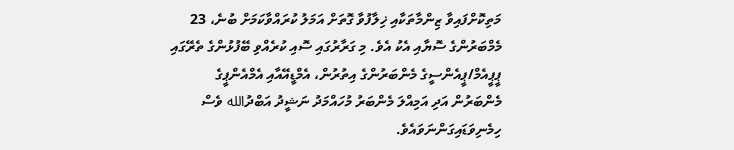މަތިކޮށްފައިވާ ޒިންމާތަކާއި ޚިލާފުވާ ގޮތަށް އަމަލު ކުރައްވާކަމަށް ބުނެ، 23 މެމްބަރުންގެ ސޮޔާއި އެކު އެވެ. މި ގަރާރުގައި ސޮއި ކުރެއްވި ބޭފުޅުންގެ ތެރޭގައި ޕީޕީއެމް/ޕީއެންސީގެ މެންބަރުންގެ އިތުރުން، އެމްޑީއޭއާއި އެމްއެންޕީގެ މެންބަރުން އަދި އަމިއްލަ މެންބަރު މުހައްމަދު ނަޝީދު އަބްދުالله ވެސް ހިމެނިވަޑައިގަންނަވައެވެ.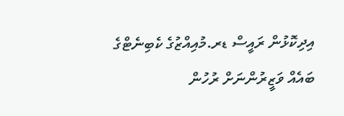އިދިކޮޅުން ރައީސް ޑރ.މުއިއްޒުގެ ކެބިނެޓްގެ ބައެއް ވަޒީރުންނަށް ރުހުން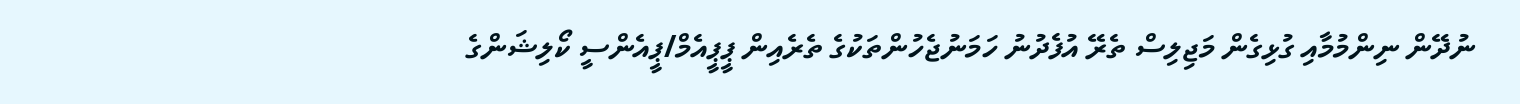ނުދޭން ނިންމުމާއި ގުޅިގެން މަޖިލިސް ތެރޭ އުފެދުނު ހަމަނުޖެހުންތަކުގެ ތެރެއިން ޕީޕީއެމް/ޕީއެންސީ ކޯލިޝަންގެ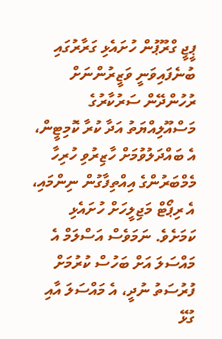ޕީޖީ ގްރޫޕުން ހުށައެޅި ގަރާރުގައި ބުނެފައިވަނީ ވަޒީރުންނަށް ރުހުންދޭން ސަރުކާރުގެ މަސްއޫލިއްޔަތު އަދާ ކުރާ ކޮމިޓީން، އެ ބައްދަލުވުމަށް ހާޒިރުވި ހުރިހާ މެމްބަރުންގެ އިއްތިފާގުން ނިންމައި، އެ ރިޕޯޓް މަޖިލީހަށް ހުށައެޅި ކަމަށެވެ. ނަމަވެސް އަސްލަމް އެ މައްސަލަ އަށް ބަހުސް ކުރުމަށް ފުރުސަތު ނުދީ، އެ މައްސަލަ އާއި ގުޅޭ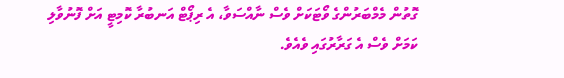ގޮތުން މެމްބަރުންގެ ވޯޓަކަށް ވެސް ނާއްސަވާ، އެ ރިޕޯޓް އަނބުރާ ކޮމިޓީ އަށް ފޮނުވާލި ކަމަށް ވެސް އެ ގަރާރުގައި ވެއެވެ.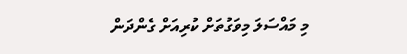މި މައްސަލަ މިވަގުތަށް ކުރިއަށް ގެންދަން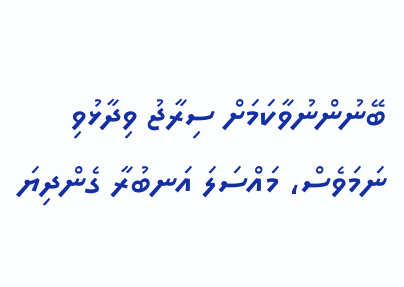ބޭނުންނުވާކަމަށް ސިރާޖު ވިދާޅުވި ނަމަވެސް، މައްސަލަ އަނބުރާ ގެންދިޔަ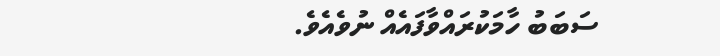ސަބަބު ހާމަކުރައްވާފައެއް ނުވެއެވެ.